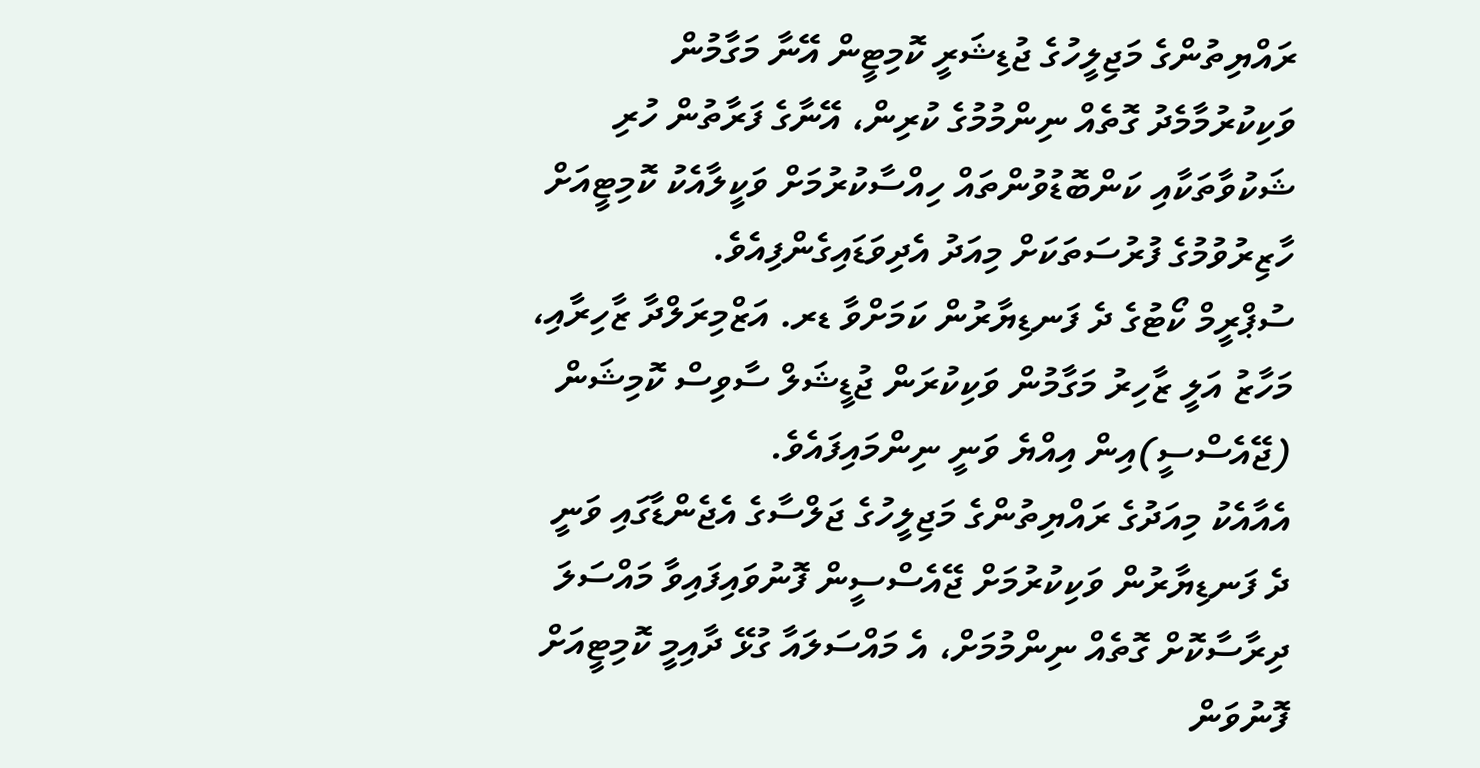ރައްޔިތުންގެ މަޖިލީހުގެ ޖުޑިޝަރީ ކޮމިޓީން އޭނާ މަގާމުން ވަކިކުރުމާމެދު ގޮތެއް ނިންމުމުގެ ކުރިން، އޭނާގެ ފަރާތުން ހުރި ޝަކުވާތަކާއި ކަންބޮޑުވުންތައް ހިއްސާކުރުމަށް ވަކީލާއެކު ކޮމިޓީއަށް ހާޒިރުވުމުގެ ފުރުސަތަކަށް މިއަދު އެދިވަޑައިގެންފިއެވެ.
ސުޕްރީމް ކޯޓުގެ ދެ ފަނޑިޔާރުން ކަމަށްވާ ޑރ. އަޒްމިރަލްދާ ޒާހިރާއި، މަހާޒު އަލީ ޒާހިރު މަގާމުން ވަކިކުރަން ޖުޑީޝަލް ސާވިސް ކޮމިޝަން (ޖޭއެސްސީ)އިން އިއްޔެ ވަނީ ނިންމައިފައެވެ.
އެއާއެކު މިއަދުގެ ރައްޔިތުންގެ މަޖިލީހުގެ ޖަލްސާގެ އެޖެންޑާގައި ވަނީ ދެ ފަނޑިޔާރުން ވަކިކުރުމަށް ޖޭއެސްސީން ފޮނުވައިފައިވާ މައްސަލަ ދިރާސާކޮށް ގޮތެއް ނިންމުމަށް، އެ މައްސަލައާ ގުޅޭ ދާއިމީ ކޮމިޓީއަށް ފޮނުވަން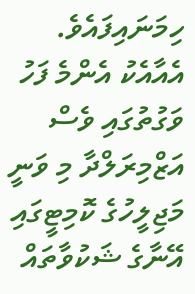ހިމަނައިފައެވެ.
އެއާއެކު އެންމެ ފަހު ވަގުތުގައި ވެސް އަޒްމިރަލްދާ މި ވަނީ މަޖިލީހުގެ ކޮމިޓީގައި އޭނާގެ ޝަކުވާތައް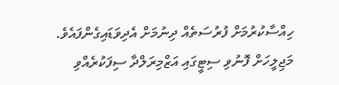ހިއްސާކުރުމަށް ފުރުސަތެއް ދިނުމަށް އެދިވަޑައިގެންފައެވެ.
މަޖިލީހަށް ފޮނުވި ސިޓީގައި އަޒްމިރަލްދާ ސިފަކުރެއްވި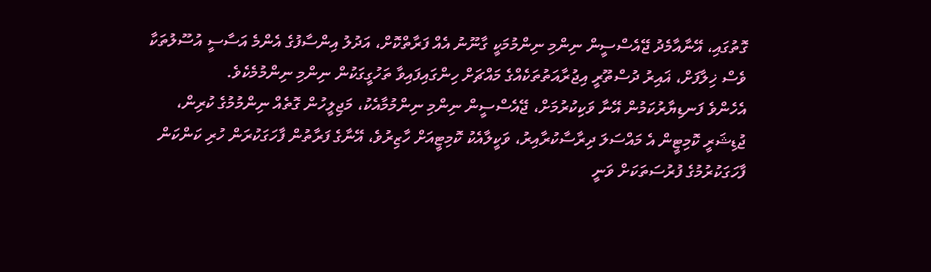ގޮތުގައި، އޭނާއާމެދު ޖޭއެސްސީން ނިންމި ނިންމުމަކީ ގާނޫނު އެއް ފަރާތްކޮށް، އަދުލު އިންސާފުގެ އެންމެ އަސާސީ އުސޫލުތަކާ ވެސް ޚިލާފަށް، ޣައިރު ދުސްތޫރީ އިޖުރާއަތުތަކެއްގެ މައްޗަށް ހިންގައިފައިވާ ތަހުގީގަކުން ނިންމި ނިންމުމެކެވެ.
އެހެންވެ ފަނޑިޔާރުކަމުން އޭނާ ވަކިކުރުމަށް، ޖޭއެސްސީން ނިންމި ނިންމުމާއެކު، މަޖިލީހުން ގޮތެއް ނިންމުމުގެ ކުރިން، ޖުޑިޝަރީ ކޮމިޓީން އެ މައްސަލަ ދިރާސާކުރާއިރު، ވަކީލާއެކު ކޮމިޓީއަށް ހާޒިރުވެ، އޭނާގެ ފަރާތުން ފާހަގަކުރަން ހުރި ކަންކަން ފާހަގަކުރުމުގެ ފުރުސަތަކަށް ވަނީ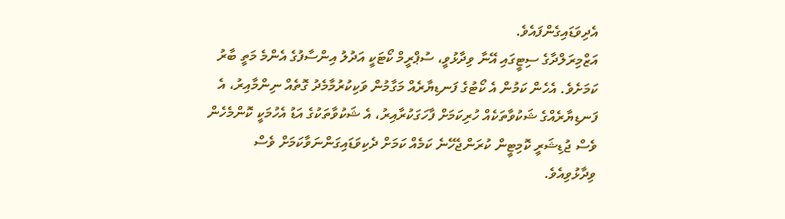އެދިވަޑައިގެންފައެވެ.
އަޒްމިރަލްދާގެ ސިޓީގައި އޭނާ ވިދާޅުވީ، ސުޕްރީމް ކޯޓަކީ އަދުލު އިންސާފުގެ އެންމެ މަތީ ބާރު ކަމަށެވެ. އެހެން ކަމުން އެ ކޯޓުގެ ފަނޑިޔާރެއް މަގާމުން ވަކިކުރުމާމެދު ގޮތެއް ނިންމާއިރު، އެ ފަނޑިޔާރެއްގެ ޝަކުވާތަކެއް ހުރިކަމަށް ފާހަގަކުރާއިރު، އެ ޝަކުވާތަކުގެ އަޑު އެހުމަކީ ކޮންމެހެން ވެސް ޖުޑިޝަރީ ކޮމިޓީން ކުރަންޖެހޭނެ ކަމެއް ކަމަށް ދެކިވަޑައިގަންނަވާކަމަށް ވެސް ވިދާޅުވިއެވެ.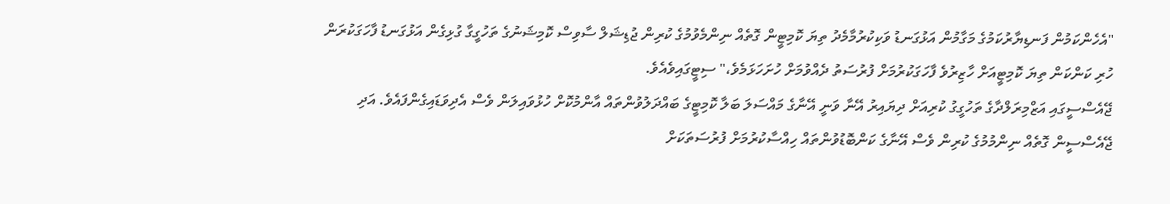"އެހެންކަމުން ފަނޑިޔާރުކަމުގެ މަގާމުން އަޅުގަނޑު ވަކިކުރުމާމެދު ތިޔަ ކޮމިޓީން ގޮތެއް ނިންމެވުމުގެ ކުރިން ޖުޑިޝަލް ސާވިސް ކޮމިޝަނުގެ ތަހުގީގާ ގުޅިގެން އަޅުގަނޑު ފާހަގަކުރަން ހުރި ކަންކަން ތިޔަ ކޮމިޓީއަށް ހާޒިރުވެ ފާހަގަކުރުމަށް ފުރުސަތު ދެއްވުމަށް ހުށަހަޅަމެވެ،" ސިޓީގައިވެއެވެ.
ޖޭއެސްސީގައި އަޒްމިރަލްދާގެ ތަހުގީގު ކުރިއަށް ދިޔައިރު އޭނާ ވަނީ އޭނާގެ މައްސަލަ ބަލާ ކޮމިޓީގެ ބައްދަލުވުންތައް އާންމުކޮށް ހުޅުވައިލަން ވެސް އެދިވަޑައިގެންފައެވެ. އަދި ޖޭއެސްސީން ގޮތެއް ނިންމުމުގެ ކުރިން ވެސް އޭނާގެ ކަންބޮޑުވުންތައް ހިއްސާކުރުމަށް ފުރުސަތަކަށް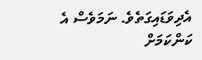އެދިވަޑައިގަތެވެ. ނަމަވެސް އެ ކަންކަމަށް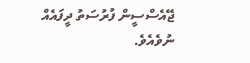ޖޭއެސްސީން ފުރުސަތު ދީފައެއް ނުވެއެވެ.